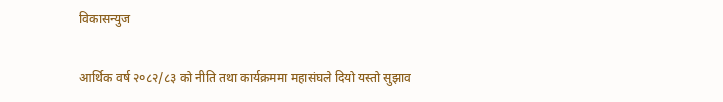विकासन्युज

आर्थिक वर्ष २०८२/८३ को नीति तथा कार्यक्रममा महासंघले दियो यस्तो सुझाव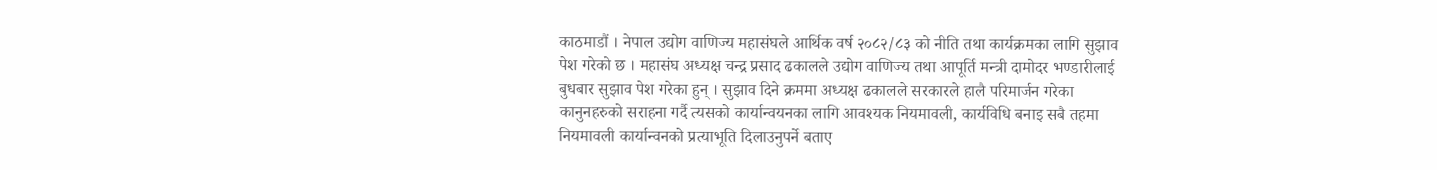काठमाडौं । नेपाल उद्योग वाणिज्य महासंघले आर्थिक वर्ष २०८२/८३ को नीति तथा कार्यक्रमका लागि सुझाव पेश गरेको छ । महासंघ अध्यक्ष चन्द्र प्रसाद ढकालले उद्योग वाणिज्य तथा आपूर्ति मन्त्री दामोदर भण्डारीलाई बुधबार सुझाव पेश गरेका हुन् । सुझाव दिने क्रममा अध्यक्ष ढकालले सरकारले हालै परिमार्जन गरेका कानुनहरुको सराहना गर्दै त्यसको कार्यान्वयनका लागि आवश्यक नियमावली, कार्यविधि बनाइ सबै तहमा नियमावली कार्यान्वनको प्रत्याभूति दिलाउनुपर्ने बताए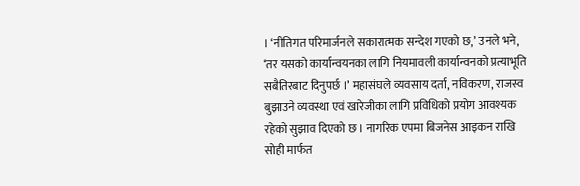। ‘नीतिगत परिमार्जनले सकारात्मक सन्देश गएको छ,’ उनले भने, ‘तर यसको कार्यान्वयनका लागि नियमावली कार्यान्वनको प्रत्याभूति सबैतिरबाट दिनुपर्छ ।’ महासंघले व्यवसाय दर्ता, नविकरण, राजस्व बुझाउने व्यवस्था एवं खारेजीका लागि प्रविधिको प्रयोग आवश्यक रहेको सुझाव दिएको छ । नागरिक एपमा बिजनेस आइकन राखि सोही मार्फत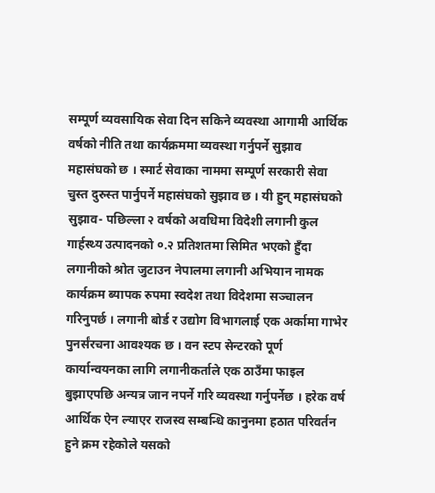सम्पूर्ण व्यवसायिक सेवा दिन सकिने व्यवस्था आगामी आर्थिक वर्षको नीति तथा कार्यक्रममा व्यवस्था गर्नुपर्ने सुझाव महासंघको छ । स्मार्ट सेवाका नाममा सम्पूर्ण सरकारी सेवा चुस्त दुरुस्त पार्नुपर्ने महासंघको सुझाव छ । यी हुन् महासंघको सुझाव- पछिल्ला २ वर्षको अवधिमा विदेशी लगानी कुल गार्हस्थ्य उत्पादनको ०.२ प्रतिशतमा सिमित भएको हुँदा लगानीको श्रोत जुटाउन नेपालमा लगानी अभियान नामक कार्यक्रम ब्यापक रुपमा स्वदेश तथा विदेशमा सञ्चालन गरिनुपर्छ । लगानी बोर्ड र उद्योग विभागलाई एक अर्कामा गाभेर पुनर्संरचना आवश्यक छ । वन स्टप सेन्टरको पूर्ण कार्यान्वयनका लागि लगानीकर्ताले एक ठाउँमा फाइल बुझाएपछि अन्यत्र जान नपर्ने गरि व्यवस्था गर्नुपर्नेछ । हरेक वर्ष आर्थिक ऐन ल्याएर राजस्व सम्बन्धि कानुनमा हठात परिवर्तन हुने क्रम रहेकोले यसको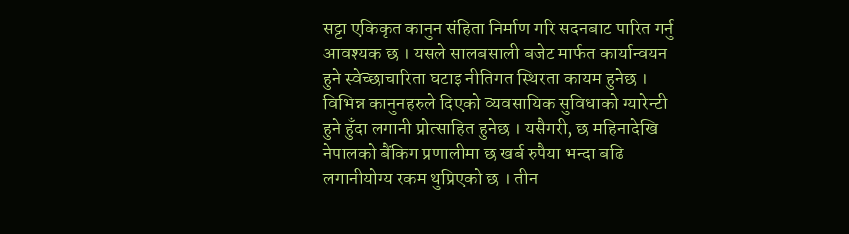सट्टा एकिकृत कानुन संहिता निर्माण गरि सदनबाट पारित गर्नु आवश्यक छ । यसले सालबसाली बजेट मार्फत कार्यान्वयन हुने स्वेच्छाचारिता घटाइ नीतिगत स्थिरता कायम हुनेछ । विभिन्न कानुनहरुले दिएको व्यवसायिक सुविधाको ग्यारेन्टी हुने हुँदा लगानी प्रोत्साहित हुनेछ । यसैगरी, छ महिनादेखि नेपालको बैंकिग प्रणालीमा छ खर्ब रुपैया भन्दा बढि लगानीयोग्य रकम थुप्रिएको छ । तीन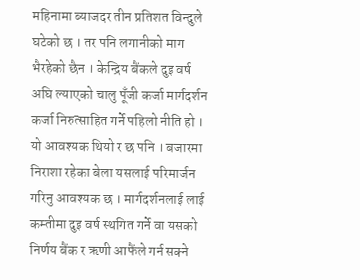महिनामा ब्याजदर तीन प्रतिशत विन्दुले घटेको छ । तर पनि लगानीको माग भैरहेको छैन । केन्द्रिय बैंकले दुइ वर्ष अघि ल्याएको चालु पूँजी कर्जा मार्गदर्शन कर्जा निरुत्साहित गर्ने पहिलो नीति हो । यो आवश्यक थियो र छ पनि । बजारमा निराशा रहेका बेला यसलाई परिमार्जन गरिनु आवश्यक छ । मार्गदर्शनलाई लाई कम्तीमा दुइ वर्ष स्थगित गर्ने वा यसको निर्णय बैंक र ऋणी आफैंले गर्न सक्ने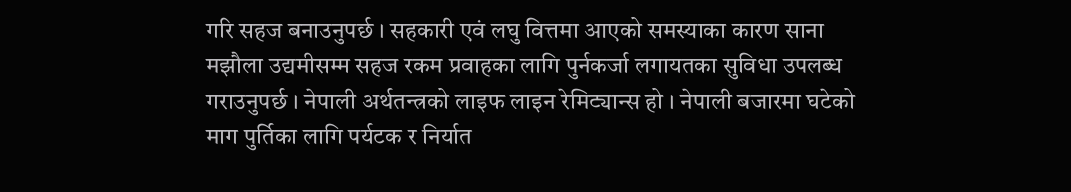गरि सहज बनाउनुपर्छ । सहकारी एवं लघु वित्तमा आएको समस्याका कारण साना मझौला उद्यमीसम्म सहज रकम प्रवाहका लागि पुर्नकर्जा लगायतका सुविधा उपलब्ध गराउनुपर्छ । नेपाली अर्थतन्त्रको लाइफ लाइन रेमिट्यान्स हो । नेपाली बजारमा घटेको माग पुर्तिका लागि पर्यटक र निर्यात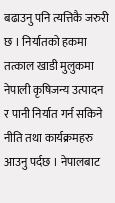बढाउनु पनि त्यत्तिकै जरुरी छ । निर्यातको हकमा तत्काल खाडी मुलुकमा नेपाली कृषिजन्य उत्पादन र पानी निर्यात गर्न सकिने नीति तथा कार्यक्रमहरु आउनु पर्दछ । नेपालबाट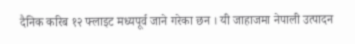दैनिक करिब १२ फ्लाइट मध्यपूर्व जाने गरेका छन । यी जाहाजमा नेपाली उत्पादन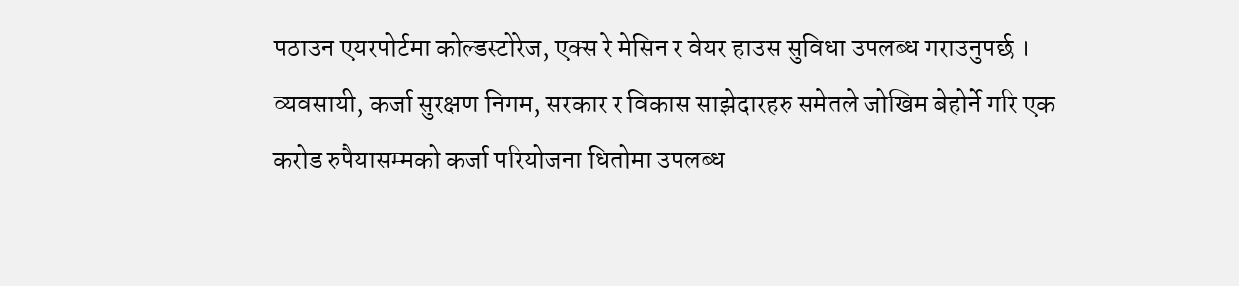पठाउन एयरपोर्टमा कोल्डस्टोरेज, एक्स रे मेसिन र वेयर हाउस सुविधा उपलब्ध गराउनुपर्छ । व्यवसायी, कर्जा सुरक्षण निगम, सरकार र विकास साझेदारहरु समेतले जोखिम बेहोर्ने गरि एक करोड रुपैयासम्मको कर्जा परियोजना धितोमा उपलब्ध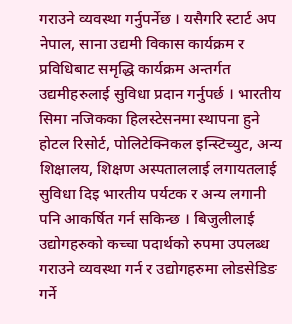गराउने व्यवस्था गर्नुपर्नेछ । यसैगरि स्टार्ट अप नेपाल, साना उद्यमी विकास कार्यक्रम र प्रविधिबाट समृद्धि कार्यक्रम अन्तर्गत उद्यमीहरुलाई सुविधा प्रदान गर्नुपर्छ । भारतीय सिमा नजिकका हिलस्टेसनमा स्थापना हुने होटल रिसोर्ट, पोलिटेक्निकल इन्स्टिच्युट, अन्य शिक्षालय, शिक्षण अस्पताललाई लगायतलाई सुविधा दिइ भारतीय पर्यटक र अन्य लगानी पनि आकर्षित गर्न सकिन्छ । बिजुलीलाई उद्योगहरुको कच्चा पदार्थको रुपमा उपलब्ध गराउने व्यवस्था गर्न र उद्योगहरुमा लोडसेडिङ गर्ने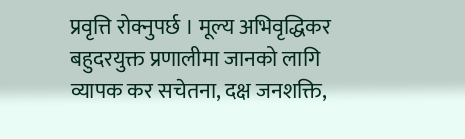प्रवृत्ति रोक्नुपर्छ । मूल्य अभिवृद्धिकर बहुदरयुक्त प्रणालीमा जानको लागि व्यापक कर सचेतना, दक्ष जनशक्ति,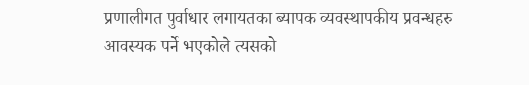प्रणालीगत पुर्वाधार लगायतका ब्यापक व्यवस्थापकीय प्रवन्धहरु आवस्यक पर्ने भएकोले त्यसको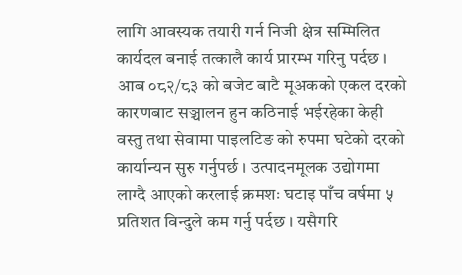लागि आवस्यक तयारी गर्न निजी क्षेत्र सम्मिलित कार्यदल बनाई तत्कालै कार्य प्रारम्भ गरिनु पर्दछ । आब ०८२/८३ को बजेट बाटै मूअकको एकल दरको कारणबाट सञ्चालन हुन कठिनाई भईरहेका केही वस्तु तथा सेवामा पाइलटिङ को रुपमा घटेको दरको कार्यान्यन सुरु गर्नुपर्छ । उत्पादनमूलक उद्योगमा लाग्दै आएको करलाई क्रमशः घटाइ पाँच वर्षमा ५ प्रतिशत विन्दुले कम गर्नु पर्दछ । यसैगरि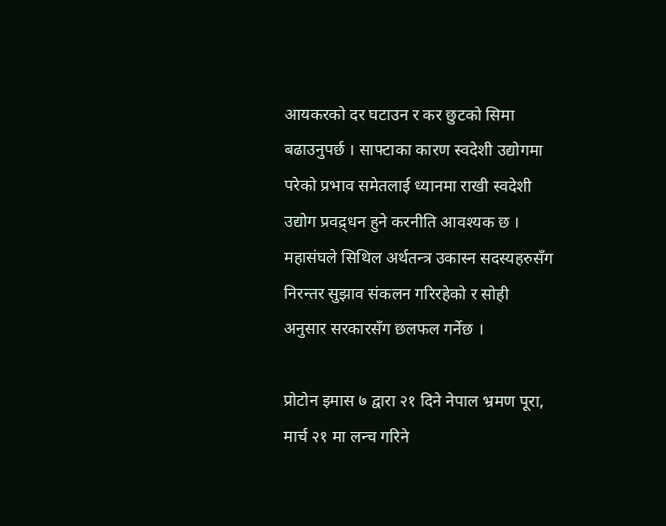आयकरको दर घटाउन र कर छुटको सिमा बढाउनुपर्छ । साफ्टाका कारण स्वदेशी उद्योगमा परेको प्रभाव समेतलाई ध्यानमा राखी स्वदेशी उद्योग प्रवद्र्धन हुने करनीति आवश्यक छ । महासंघले सिथिल अर्थतन्त्र उकास्न सदस्यहरुसँग निरन्तर सुझाव संकलन गरिरहेको र सोही अनुसार सरकारसँग छलफल गर्नेछ ।

प्रोटोन इमास ७ द्वारा २१ दिने नेपाल भ्रमण पूरा, मार्च २१ मा लन्च गरिने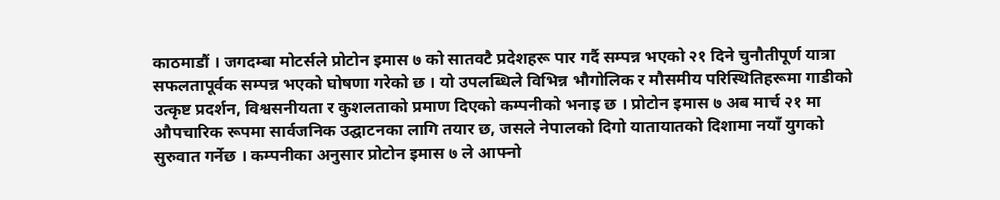काठमाडौं । जगदम्बा मोटर्सले प्रोटोन इमास ७ को सातवटै प्रदेशहरू पार गर्दै सम्पन्न भएको २१ दिने चुनौतीपूर्ण यात्रा सफलतापूर्वक सम्पन्न भएको घोषणा गरेको छ । यो उपलब्धिले विभिन्न भौगोलिक र मौसमीय परिस्थितिहरूमा गाडीको उत्कृष्ट प्रदर्शन, विश्वसनीयता र कुशलताको प्रमाण दिएको कम्पनीको भनाइ छ । प्रोटोन इमास ७ अब मार्च २१ मा औपचारिक रूपमा सार्वजनिक उद्घाटनका लागि तयार छ, जसले नेपालको दिगो यातायातको दिशामा नयाँ युगको सुरुवात गर्नेछ । कम्पनीका अनुसार प्रोटोन इमास ७ ले आफ्नो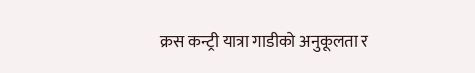क्रस कन्ट्री यात्रा गाडीको अनुकूलता र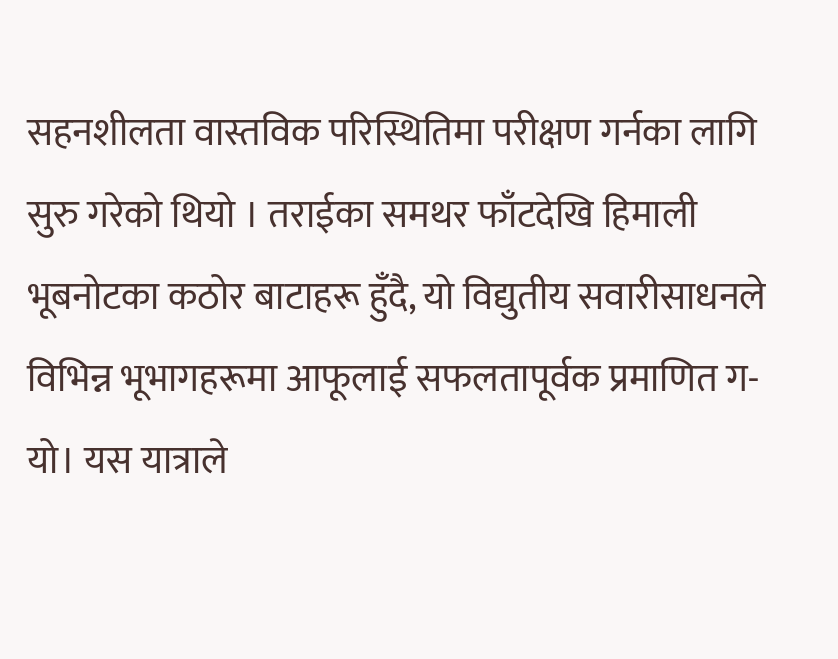सहनशीलता वास्तविक परिस्थितिमा परीक्षण गर्नका लागि सुरु गरेको थियो । तराईका समथर फाँटदेखि हिमाली भूबनोटका कठोर बाटाहरू हुँदै, यो विद्युतीय सवारीसाधनले विभिन्न भूभागहरूमा आफूलाई सफलतापूर्वक प्रमाणित ग-यो। यस यात्राले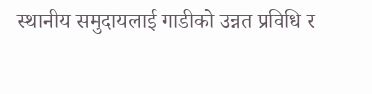स्थानीय समुदायलाई गाडीको उन्नत प्रविधि र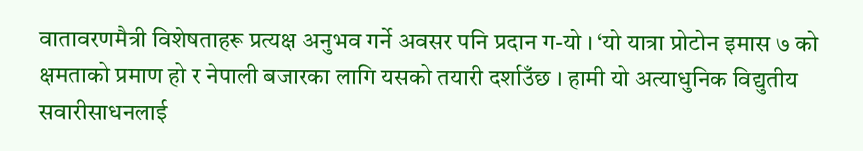वातावरणमैत्री विशेषताहरू प्रत्यक्ष अनुभव गर्ने अवसर पनि प्रदान ग-यो । ‘यो यात्रा प्रोटोन इमास ७ को क्षमताको प्रमाण हो र नेपाली बजारका लागि यसको तयारी दर्शाउँछ । हामी यो अत्याधुनिक विद्युतीय सवारीसाधनलाई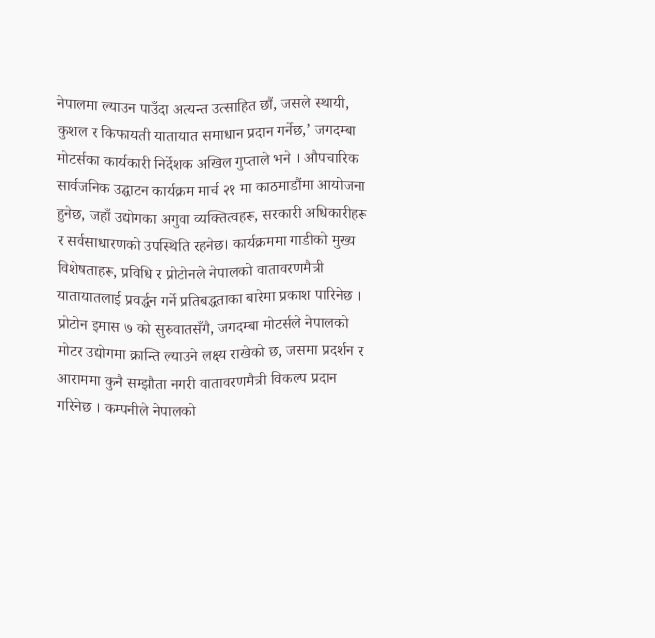नेपालमा ल्याउन पाउँदा अत्यन्त उत्साहित छौं, जसले स्थायी, कुशल र किफायती यातायात समाधान प्रदान गर्नेछ,’ जगदम्बा मोटर्सका कार्यकारी निर्देशक अखिल गुप्ताले भने । औपचारिक सार्वजनिक उद्घाटन कार्यक्रम मार्च २१ मा काठमाडौंमा आयोजना हुनेछ, जहाँ उद्योगका अगुवा व्यक्तित्वहरू, सरकारी अधिकारीहरू र सर्वसाधारणको उपस्थिति रहनेछ। कार्यक्रममा गाडीको मुख्य विशेषताहरू, प्रविधि र प्रोटोनले नेपालको वातावरणमैत्री यातायातलाई प्रवर्द्धन गर्ने प्रतिबद्धताका बारेमा प्रकाश पारिनेछ । प्रोटोन इमास ७ को सुरुवातसँगै, जगदम्बा मोटर्सले नेपालको मोटर उद्योगमा क्रान्ति ल्याउने लक्ष्य राखेको छ, जसमा प्रदर्शन र आराममा कुनै सम्झौता नगरी वातावरणमैत्री विकल्प प्रदान गरिनेछ । कम्पनीले नेपालको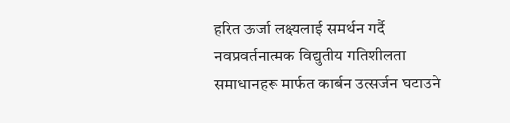हरित ऊर्जा लक्ष्यलाई समर्थन गर्दै नवप्रवर्तनात्मक विद्युतीय गतिशीलता समाधानहरू मार्फत कार्बन उत्सर्जन घटाउने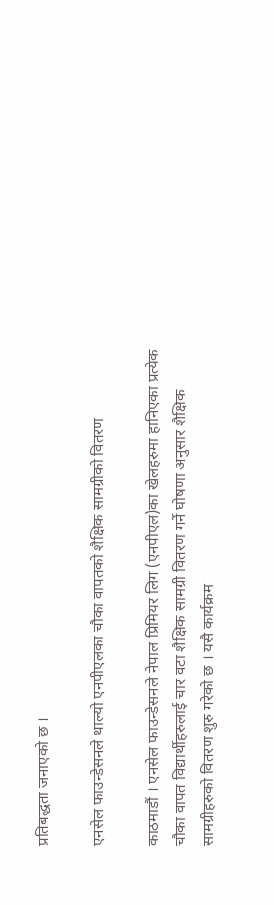प्रतिबद्धता जनाएको छ ।

एनसेल फाउन्डेसनले थाल्यो एनपीएलका चौका वापतको शैक्षिक सामग्रीको वितरण

काठमाडौं । एनसेल फाउन्डेसनले नेपाल प्रिमियर लिग (एनपीएल)का खेलहरुमा हानिएका प्रत्येक चौका वापत विद्यार्थीहरुलाई चार वटा शैक्षिक सामग्री वितरण गर्ने घोषणा अनुसार शैक्षिक सामग्रीहरुको वितरण शुरु गरेको छ । यसै कार्यक्रम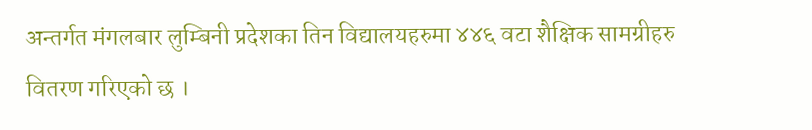अन्तर्गत मंगलबार लुम्बिनी प्रदेशका तिन विद्यालयहरुमा ४४६ वटा शैक्षिक सामग्रीहरु वितरण गरिएको छ ।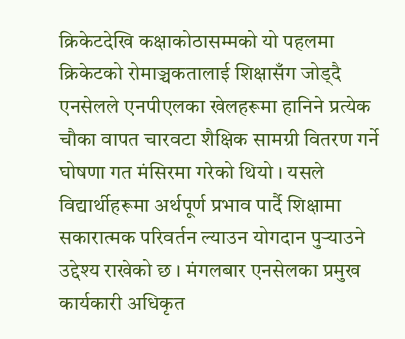क्रिकेटदेखि कक्षाकोठासम्मको यो पहलमा क्रिकेटको रोमाञ्चकतालाई शिक्षासँग जोड्दै एनसेलले एनपीएलका खेलहरूमा हानिने प्रत्येक चौका वापत चारवटा शैक्षिक सामग्री वितरण गर्ने घोषणा गत मंसिरमा गरेको थियो । यसले विद्यार्थीहरूमा अर्थपूर्ण प्रभाव पार्दै शिक्षामा सकारात्मक परिवर्तन ल्याउन योगदान पुर्‍याउने उद्देश्य राखेको छ । मंगलबार एनसेलका प्रमुख कार्यकारी अधिकृत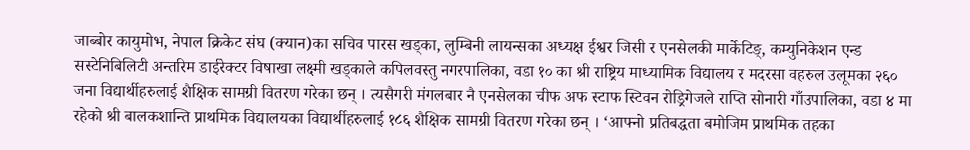जाब्बोर कायुमोभ, नेपाल क्रिकेट संघ (क्यान)का सचिव पारस खड्का, लुम्बिनी लायन्सका अध्यक्ष ईश्वर जिसी र एनसेलकी मार्केटिङ्, कम्युनिकेशन एन्ड सस्टेनिबिलिटी अन्तरिम डाईरेक्टर विषाखा लक्ष्मी खड्काले कपिलवस्तु नगरपालिका, वडा १० का श्री राष्ट्रिय माध्यामिक विद्यालय र मदरसा वहरुल उलूमका २६० जना विद्यार्थीहरुलाई शैक्षिक सामग्री वितरण गरेका छन् । त्यसैगरी मंगलबार नै एनसेलका चीफ अफ स्टाफ स्टिवन रोड्रिगेजले राप्ति सोनारी गाँउपालिका, वडा ४ मा रहेको श्री बालकशान्ति प्राथमिक विद्यालयका विद्यार्थीहरुलाई १८६ शैक्षिक सामग्री वितरण गरेका छन् । ‘आफ्नो प्रतिबद्धता बमोजिम प्राथमिक तहका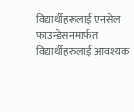विद्यार्थीहरूलाई एनसेल फाउन्डेसनमार्फत विद्यार्थीहरुलाई आवश्यक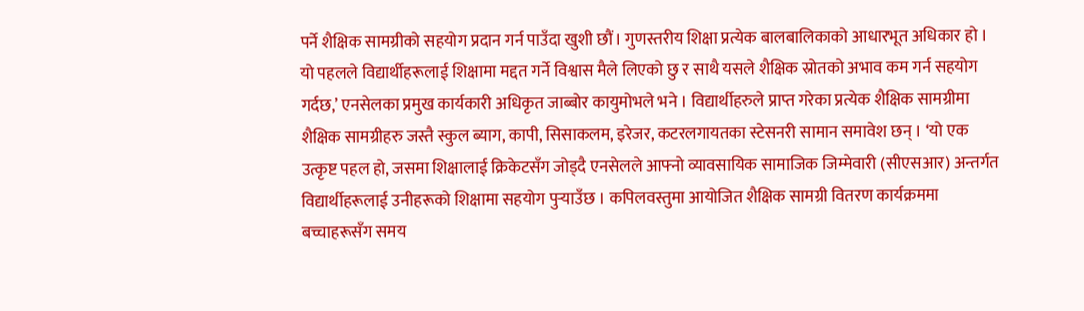पर्ने शैक्षिक सामग्रीको सहयोग प्रदान गर्न पाउँदा खुशी छौं। गुणस्तरीय शिक्षा प्रत्येक बालबालिकाको आधारभूत अधिकार हो । यो पहलले विद्यार्थीहरूलाई शिक्षामा मद्दत गर्ने विश्वास मैले लिएको छु र साथै यसले शैक्षिक स्रोतको अभाव कम गर्न सहयोग गर्दछ,’ एनसेलका प्रमुख कार्यकारी अधिकृत जाब्बोर कायुमोभले भने । विद्यार्थीहरुले प्राप्त गरेका प्रत्येक शैक्षिक सामग्रीमा शैक्षिक सामग्रीहरु जस्तै स्कुल ब्याग, कापी, सिसाकलम, इरेजर, कटरलगायतका स्टेसनरी सामान समावेश छन् । ‘यो एक उत्कृष्ट पहल हो, जसमा शिक्षालाई क्रिकेटसँग जोड्दै एनसेलले आफ्नो व्यावसायिक सामाजिक जिम्मेवारी (सीएसआर) अन्तर्गत विद्यार्थीहरूलाई उनीहरूको शिक्षामा सहयोग पुर्‍याउँछ । कपिलवस्तुमा आयोजित शैक्षिक सामग्री वितरण कार्यक्रममा बच्चाहरूसँग समय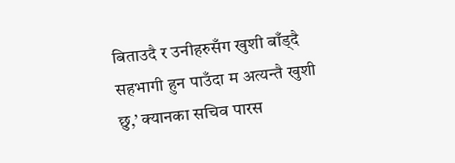बिताउदै र उनीहरुसँग खुशी बाँड्दै सहभागी हुन पाउँदा म अत्यन्तै खुशी छु,’ क्यानका सचिव पारस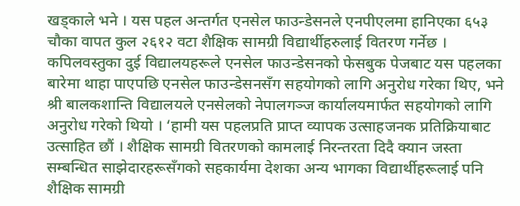खड्काले भने । यस पहल अन्तर्गत एनसेल फाउन्डेसनले एनपीएलमा हानिएका ६५३ चौका वापत कुल २६१२ वटा शैक्षिक सामग्री विद्यार्थीहरुलाई वितरण गर्नेछ । कपिलवस्तुका दुई विद्यालयहरूले एनसेल फाउन्डेसनको फेसबुक पेजबाट यस पहलका बारेमा थाहा पाएपछि एनसेल फाउन्डेसनसँग सहयोगको लागि अनुरोध गरेका थिए, भने श्री बालकशान्ति विद्यालयले एनसेलको नेपालगञ्ज कार्यालयमार्फत सहयोगको लागि अनुरोध गरेको थियो । ‘हामी यस पहलप्रति प्राप्त व्यापक उत्साहजनक प्रतिक्रियाबाट उत्साहित छौं । शैक्षिक सामग्री वितरणको कामलाई निरन्तरता दिदै क्यान जस्ता सम्बन्धित साझेदारहरूसँगको सहकार्यमा देशका अन्य भागका विद्यार्थीहरूलाई पनि शैक्षिक सामग्री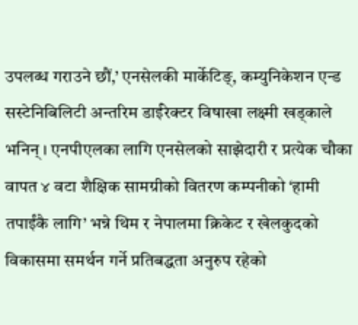उपलब्ध गराउने छौं,’ एनसेलकी मार्केटिङ्, कम्युनिकेशन एन्ड सस्टेनिबिलिटी अन्तरिम डाईरेक्टर विषाखा लक्ष्मी खड्काले भनिन् । एनपीएलका लागि एनसेलको साझेदारी र प्रत्येक चौका वापत ४ वटा शैक्षिक सामग्रीको वितरण कम्पनीको ‘हामी तपाईंकै लागि’ भन्ने थिम र नेपालमा क्रिकेट र खेलकुदको विकासमा समर्थन गर्ने प्रतिबद्धता अनुरुप रहेको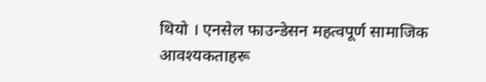थियो । एनसेल फाउन्डेसन महत्वपूर्ण सामाजिक आवश्यकताहरू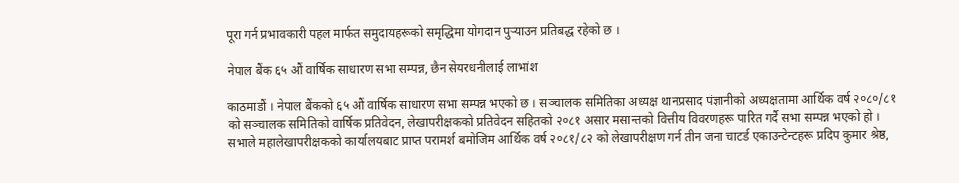पूरा गर्न प्रभावकारी पहल मार्फत समुदायहरूको समृद्धिमा योगदान पुर्‍याउन प्रतिबद्ध रहेको छ ।

नेपाल बैंक ६५ औं वार्षिक साधारण सभा सम्पन्न, छैन सेयरधनीलाई लाभांश

काठमाडौं । नेपाल बैंकको ६५ औं वार्षिक साधारण सभा सम्पन्न भएको छ । सञ्चालक समितिका अध्यक्ष थानप्रसाद पंज्ञानीको अध्यक्षतामा आर्थिक वर्ष २०८०/८१ को सञ्चालक समितिको वार्षिक प्रतिवेदन, लेखापरीक्षकको प्रतिवेदन सहितको २०८१ असार मसान्तको वित्तीय विवरणहरू पारित गर्दै सभा सम्पन्न भएको हो । सभाले महालेखापरीक्षकको कार्यालयबाट प्राप्त परामर्श बमोजिम आर्थिक वर्ष २०८१/८२ को लेखापरीक्षण गर्न तीन जना चाटर्ड एकाउन्टेन्टहरू प्रदिप कुमार श्रेष्ठ,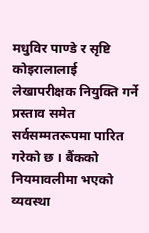मधुविर पाण्डे र सृष्टि कोइरालालाई लेखापरीक्षक नियुक्ति गर्ने प्रस्ताव समेत सर्वसम्मतरूपमा पारित गरेको छ । बैंकको नियमावलीमा भएको व्यवस्था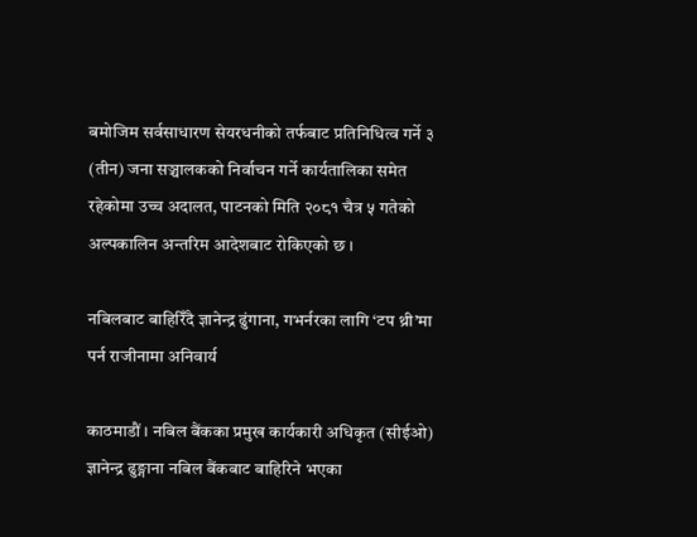बमोजिम सर्वसाधारण सेयरधनीको तर्फबाट प्रतिनिधित्व गर्ने ३ (तीन) जना सञ्चालकको निर्वाचन गर्ने कार्यतालिका समेत रहेकोमा उच्च अदालत, पाटनको मिति २०८१ चैत्र ५ गतेको अल्पकालिन अन्तरिम आदेशबाट रोकिएको छ ।

नबिलबाट बाहिरिँदै ज्ञानेन्द्र ढुंगाना, गभर्नरका लागि ‘टप थ्री’मा पर्न राजीनामा अनिवार्य

काठमाडौं । नबिल बैंकका प्रमुख कार्यकारी अधिकृत (सीईओ) ज्ञानेन्द्र ढुङ्गाना नबिल बैंकबाट बाहिरिने भएका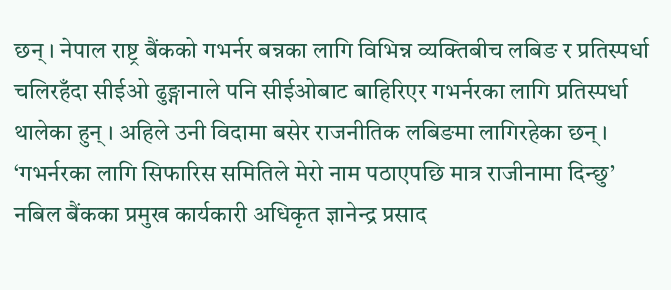छन् । नेपाल राष्ट्र बैंकको गभर्नर बन्नका लागि विभिन्न व्यक्तिबीच लबिङ र प्रतिस्पर्धा चलिरहँदा सीईओ ढुङ्गानाले पनि सीईओबाट बाहिरिएर गभर्नरका लागि प्रतिस्पर्धा थालेका हुन् । अहिले उनी विदामा बसेर राजनीतिक लबिङमा लागिरहेका छन् । ‘गभर्नरका लागि सिफारिस समितिले मेरो नाम पठाएपछि मात्र राजीनामा दिन्छु’ नबिल बैंकका प्रमुख कार्यकारी अधिकृत ज्ञानेन्द्र प्रसाद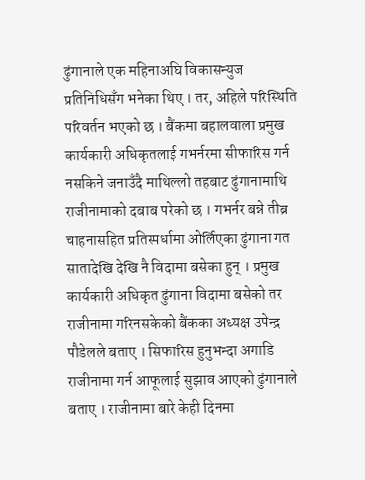ढुंगानाले एक महिनाअघि विकासन्युज प्रतिनिधिसँग भनेका थिए । तर, अहिले परिस्थिति परिवर्तन भएको छ । बैंकमा बहालवाला प्रमुख कार्यकारी अधिकृतलाई गभर्नरमा सीफारिस गर्न नसकिने जनाउँदै माथिल्लो तहबाट ढुंगानामाथि राजीनामाको दबाब परेको छ । गभर्नर बन्ने तीब्र चाहनासहित प्रतिस्पर्धामा ओर्लिएका ढुंगाना गत सातादेखि देखि नै विदामा बसेका हुन् । प्रमुख कार्यकारी अधिकृत ढुंगाना विदामा बसेको तर राजीनामा गरिनसकेको बैंकका अध्यक्ष उपेन्द्र पौडेलले बताए । सिफारिस हुनुभन्दा अगाडि राजीनामा गर्न आफूलाई सुझाव आएको ढुंगानाले बताए । राजीनामा बारे केही दिनमा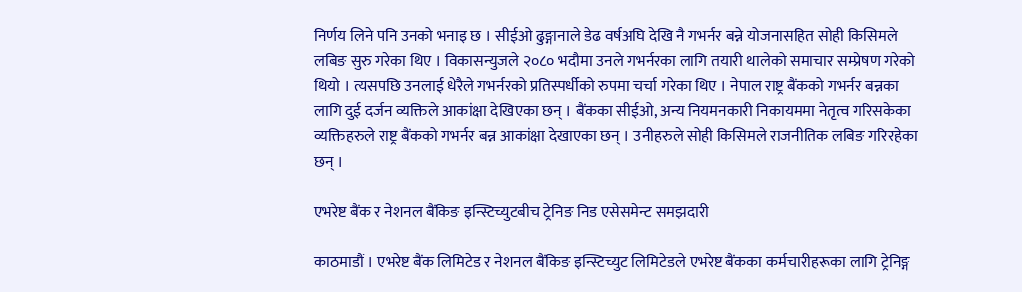निर्णय लिने पनि उनको भनाइ छ । सीईओ ढुङ्गानाले डेढ वर्षअघि देखि नै गभर्नर बन्ने योजनासहित सोही किसिमले लबिङ सुरु गरेका थिए । विकासन्युजले २०८० भदौमा उनले गभर्नरका लागि तयारी थालेको समाचार सम्प्रेषण गरेको थियो । त्यसपछि उनलाई धेरैले गभर्नरको प्रतिस्पर्धीको रुपमा चर्चा गरेका थिए । नेपाल राष्ट्र बैंकको गभर्नर बन्नका लागि दुई दर्जन व्यक्तिले आकांक्षा देखिएका छन् । बैंकका सीईओ, अन्य नियमनकारी निकायममा नेतृत्व गरिसकेका व्यक्तिहरुले राष्ट्र बैंकको गभर्नर बन्न आकांक्षा देखाएका छन् । उनीहरुले सोही किसिमले राजनीतिक लबिङ गरिरहेका छन् ।

एभरेष्ट बैंक र नेशनल बैंकिङ इन्स्टिच्युटबीच ट्रेनिङ निड एसेसमेन्ट समझदारी

काठमाडौं । एभरेष्ट बैंक लिमिटेड र नेशनल बैंकिङ इन्स्टिच्युट लिमिटेडले एभरेष्ट बैंकका कर्मचारीहरूका लागि ट्रेनिङ्ग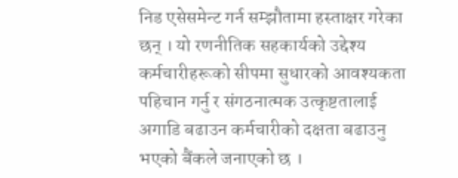निड एसेसमेन्ट गर्न सम्झौतामा हस्ताक्षर गरेका छन् । यो रणनीतिक सहकार्यको उद्देश्य कर्मचारीहरूको सीपमा सुधारको आवश्यकता पहिचान गर्नु र संगठनात्मक उत्कृष्टतालाई अगाडि बढाउन कर्मचारीको दक्षता बढाउनु भएको बैंकले जनाएको छ ।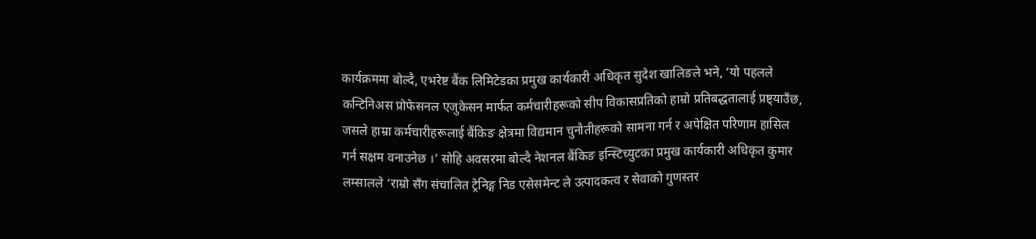कार्यक्रममा बोल्दै, एभरेष्ट बैंक लिमिटेडका प्रमुख कार्यकारी अधिकृत सुदेश खालिङले भने, ‘यो पहलले कन्टिनिअस प्रोफेसनल एजुकेसन मार्फत कर्मचारीहरूको सीप विकासप्रतिको हाम्रो प्रतिबद्धतालाई प्रष्ट्याउँछ, जसले हाम्रा कर्मचारीहरूलाई बैंकिङ क्षेत्रमा विद्यमान चुनौतीहरूको सामना गर्न र अपेक्षित परिणाम हासिल गर्न सक्षम वनाउनेछ ।’ सोहि अवसरमा बोल्दै नेशनल बैंकिङ इन्स्टिच्युटका प्रमुख कार्यकारी अधिकृत कुमार लम्सालले ‘राम्रो सँग संचालित ट्रेनिङ्ग निड एसेसमेन्ट ले उत्पादकत्व र सेवाको गुणस्तर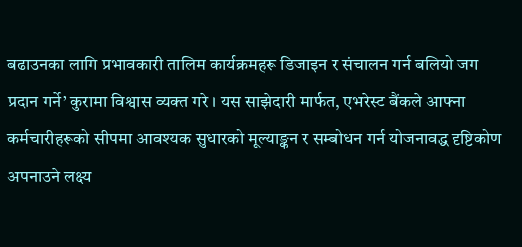बढाउनका लागि प्रभावकारी तालिम कार्यक्रमहरू डिजाइन र संचालन गर्न बलियो जग प्रदान गर्ने’ कुरामा विश्वास व्यक्त गरे । यस साझेदारी मार्फत, एभरेस्ट बैंकले आफ्ना कर्मचारीहरूको सीपमा आवश्यक सुधारको मूल्याङ्कन र सम्बोधन गर्न योजनावद्ध दृष्टिकोण अपनाउने लक्ष्य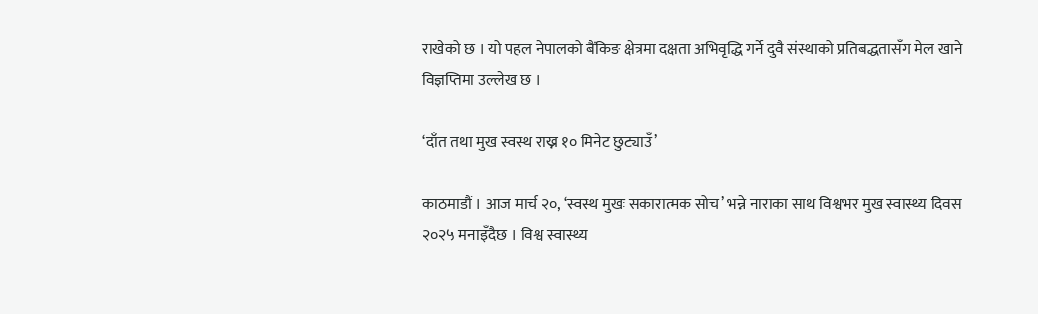राखेको छ । यो पहल नेपालको बैंकिङ क्षेत्रमा दक्षता अभिवृद्धि गर्ने दुवै संस्थाको प्रतिबद्धतासँग मेल खाने विज्ञप्तिमा उल्लेख छ ।

‘दाँत तथा मुख स्वस्थ राख्न १० मिनेट छुट्याउँ’

काठमाडौं । आज मार्च २०, ‘स्वस्थ मुखः सकारात्मक सोच’ भन्ने नाराका साथ विश्वभर मुख स्वास्थ्य दिवस २०२५ मनाइँदैछ । विश्व स्वास्थ्य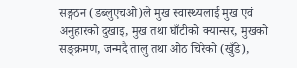सङ्गठन (डब्लुएचओ)ले मुख स्वास्थ्यलाई मुख एवं अनुहारको दुखाइ, मुख तथा घाँटीको क्यान्सर, मुखको सङ्क्रमण, जन्मदै तालु तथा ओठ चिरेको (खुँडे),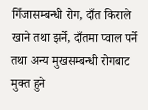गिँजासम्बन्धी रोग, दाँत किराले खाने तथा झर्ने, दाँतमा प्वाल पर्ने तथा अन्य मुखसम्बन्धी रोगबाट मुक्त हुने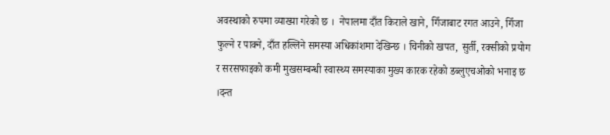अवस्थाको रुपमा व्याख्या गरेको छ ।  नेपालमा दाँत किराले खाने, गिँजाबाट रगत आउने, गिँजा फुल्ने र पाक्ने, दाँत हल्लिने समस्या अधिकांशमा देखिन्छ । चिनीको खपत, सुर्ती, रक्सीको प्रयोग र सरसफाइको कमी मुखसम्बन्धी स्वास्थ्य समस्याका मुख्य कारक रहेको डब्लुएचओको भनाइ छ ।दन्त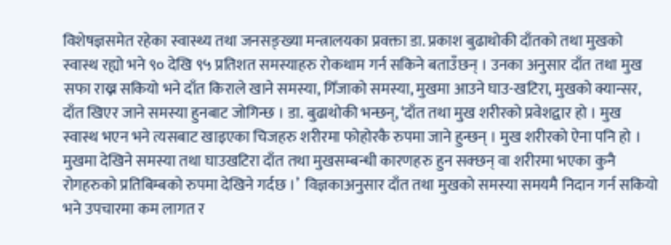विशेषज्ञसमेत रहेका स्वास्थ्य तथा जनसङ्ख्या मन्त्रालयका प्रवक्ता डा. प्रकाश बुढाथोकी दाँतको तथा मुखको स्वास्थ रह्यो भने ९० देखि ९५ प्रतिशत समस्याहरु रोकथाम गर्न सकिने बताउँछन् । उनका अनुसार दाँत तथा मुख सफा राख्न सकियो भने दाँत किराले खाने समस्या, गिँजाको समस्या, मुखमा आउने घाउ-खटिरा, मुखको क्यान्सर, दाँत खिएर जाने समस्या हुनबाट जोगिन्छ । डा. बुढाथोकी भन्छन्, ‘दाँत तथा मुख शरीरको प्रवेशद्वार हो । मुख स्वास्थ भएन भने त्यसबाट खाइएका चिजहरु शरीरमा फोहोरकै रुपमा जाने हुन्छन् । मुख शरीरको ऐना पनि हो । मुखमा देखिने समस्या तथा घाउखटिरा दाँत तथा मुखसम्बन्धी कारणहरु हुन सक्छन् वा शरीरमा भएका कुनै रोगहरुको प्रतिबिम्बको रुपमा देखिने गर्दछ ।’  विज्ञकाअनुसार दाँत तथा मुखको समस्या समयमै निदान गर्न सकियो भने उपचारमा कम लागत र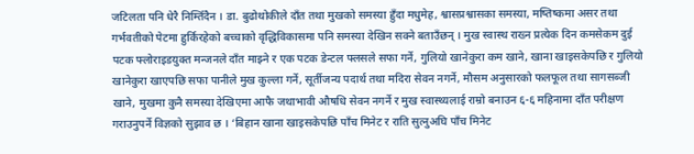जटिलता पनि धेरै निम्तिँदैन । डा. बुढोथोकीले दाँत तथा मुखको समस्या हुँदा मधुमेह, श्वासप्रश्वासका समस्या, मष्तिष्कमा असर तथा गर्भवतीको पेटमा हुर्किरहेको बच्चाको वृद्धिविकासमा पनि समस्या देखिन सक्ने बताउँछन् । मुख स्वास्थ राख्न प्रत्येक दिन कमसेकम दुई पटक फ्लोराइडयुक्त मन्जनले दाँत माझ्ने र एक पटक डेन्टल फ्लसले सफा गर्ने, गुलियो खानेकुरा कम खाने, खाना खाइसकेपछि र गुलियो खानेकुरा खाएपछि सफा पानीले मुख कुल्ला गर्ने, सूर्तीजन्य पदार्थ तथा मदिरा सेवन नगर्ने, मौसम अनुसारको फलफूल तथा सागसब्जी खाने, मुखमा कुनै समस्या देखिएमा आफै जथाभावी औषधि सेवन नगर्ने र मुख स्वास्थ्यलाई राम्रो बनाउन ६-६ महिनामा दाँत परीक्षण गराउनुपर्ने विज्ञको सुझाव छ । ‘बिहान खाना खाइसकेपछि पाँच मिनेट र राति सुत्नुअघि पाँच मिनेट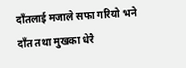दाँतलाई मजाले सफा गरियो भने दाँत तथा मुखका धेरै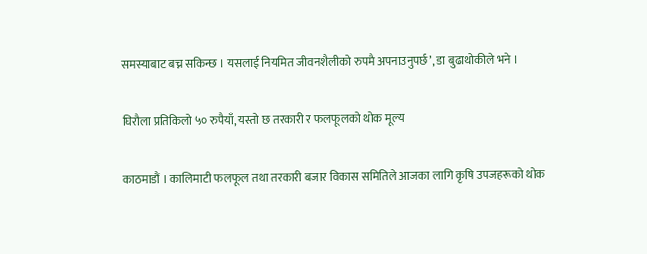समस्याबाट बच्न सकिन्छ । यसलाई नियमित जीवनशैलीको रुपमै अपनाउनुपर्छ’, डा बुढाथोकीले भने ।

घिरौला प्रतिकिलो ५० रुपैयाँ, यस्तो छ तरकारी र फलफूलको थोक मूल्य

काठमाडौं । कालिमाटी फलफूल तथा तरकारी बजार विकास समितिले आजका लागि कृषि उपजहरूको थोक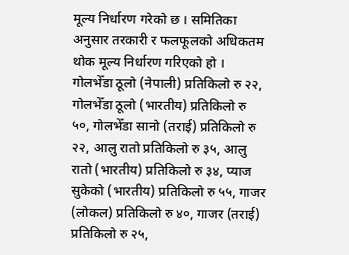मूल्य निर्धारण गरेको छ । समितिका अनुसार तरकारी र फलफूलको अधिकतम थोक मूल्य निर्धारण गरिएको हो । गोलभेँडा ठूलो (नेपाली) प्रतिकिलो रु २२, गोलभेँडा ठूलो (भारतीय) प्रतिकिलो रु ५०, गोलभेँडा सानो (तराई) प्रतिकिलो रु २२, आलु रातो प्रतिकिलो रु ३५, आलु रातो (भारतीय) प्रतिकिलो रु ३४, प्याज सुकेको (भारतीय) प्रतिकिलो रु ५५, गाजर (लोकल) प्रतिकिलो रु ४०, गाजर (तराई) प्रतिकिलो रु २५,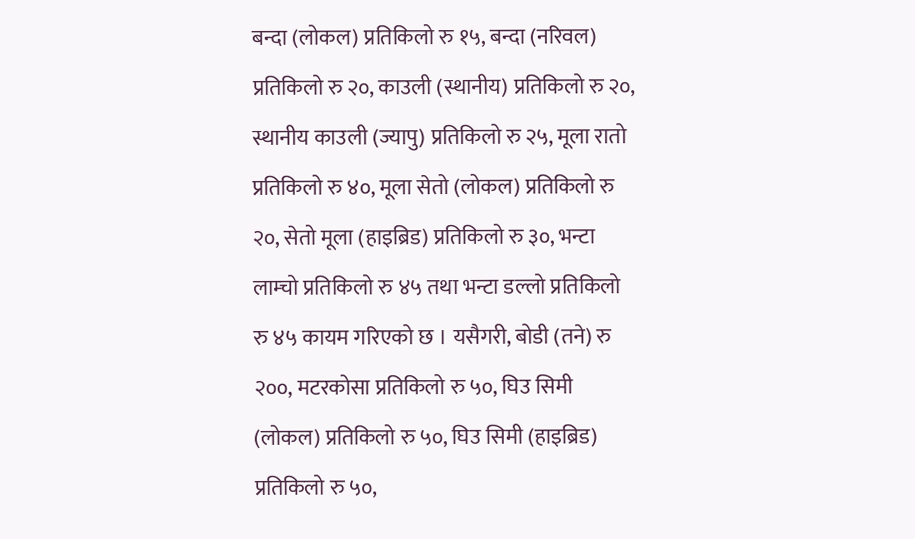बन्दा (लोकल) प्रतिकिलो रु १५, बन्दा (नरिवल) प्रतिकिलो रु २०, काउली (स्थानीय) प्रतिकिलो रु २०, स्थानीय काउली (ज्यापु) प्रतिकिलो रु २५, मूला रातो प्रतिकिलो रु ४०, मूला सेतो (लोकल) प्रतिकिलो रु २०, सेतो मूला (हाइब्रिड) प्रतिकिलो रु ३०, भन्टा लाम्चो प्रतिकिलो रु ४५ तथा भन्टा डल्लो प्रतिकिलो रु ४५ कायम गरिएको छ । यसैगरी, बोडी (तने) रु २००, मटरकोसा प्रतिकिलो रु ५०, घिउ सिमी (लोकल) प्रतिकिलो रु ५०, घिउ सिमी (हाइब्रिड) प्रतिकिलो रु ५०,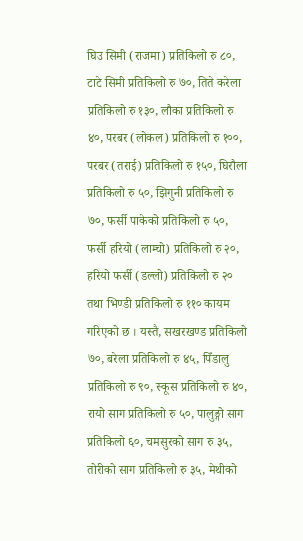घिउ सिमी (राजमा) प्रतिकिलो रु ८०, टाटे सिमी प्रतिकिलो रु ७०, तिते करेला प्रतिकिलो रु १३०, लौका प्रतिकिलो रु ४०, परबर (लोकल) प्रतिकिलो रु १००, परबर (तराई) प्रतिकिलो रु १५०, घिरौला प्रतिकिलो रु ५०, झिगुनी प्रतिकिलो रु ७०, फर्सी पाकेको प्रतिकिलो रु ५०, फर्सी हरियो (लाम्चो) प्रतिकिलो रु २०, हरियो फर्सी (डल्लो) प्रतिकिलो रु २० तथा भिण्डी प्रतिकिलो रु ११० कायम गरिएको छ । यस्तै, सखरखण्ड प्रतिकिलो ७०, बरेला प्रतिकिलो रु ४५, पिँडालु प्रतिकिलो रु ९०, स्कूस प्रतिकिलो रु ४०, रायो साग प्रतिकिलो रु ५०, पालुङ्गो साग प्रतिकिलो ६०, चमसुरको साग रु ३५, तोरीको साग प्रतिकिलो रु ३५, मेथीको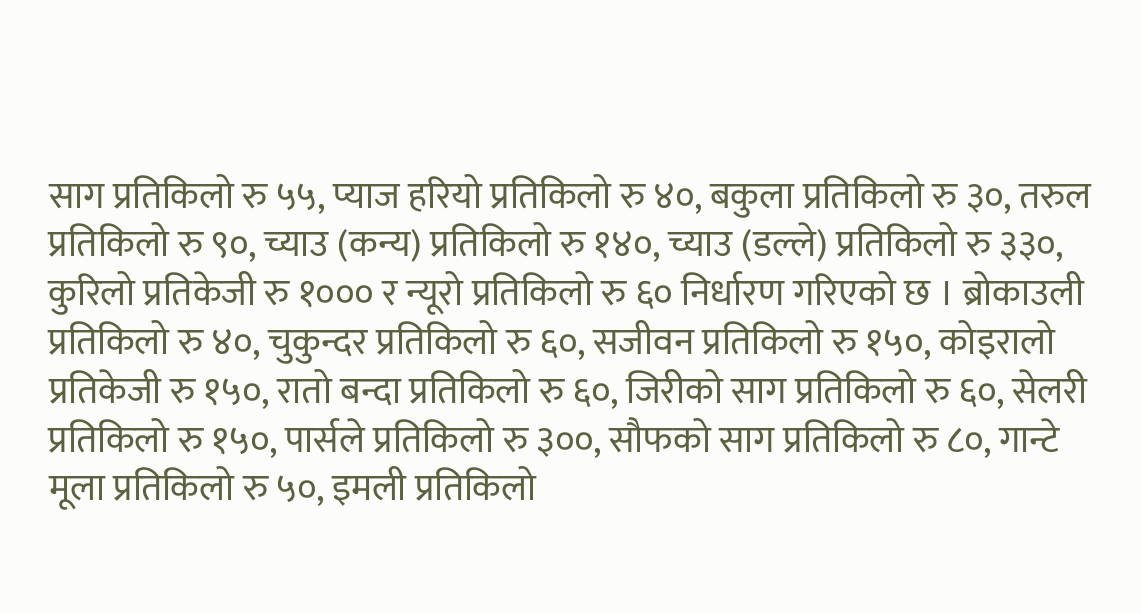साग प्रतिकिलो रु ५५, प्याज हरियो प्रतिकिलो रु ४०, बकुला प्रतिकिलो रु ३०, तरुल प्रतिकिलो रु ९०, च्याउ (कन्य) प्रतिकिलो रु १४०, च्याउ (डल्ले) प्रतिकिलो रु ३३०, कुरिलो प्रतिकेजी रु १००० र न्यूरो प्रतिकिलो रु ६० निर्धारण गरिएको छ । ब्रोकाउली प्रतिकिलो रु ४०, चुकुन्दर प्रतिकिलो रु ६०, सजीवन प्रतिकिलो रु १५०, कोइरालो प्रतिकेजी रु १५०, रातो बन्दा प्रतिकिलो रु ६०, जिरीको साग प्रतिकिलो रु ६०, सेलरी प्रतिकिलो रु १५०, पार्सले प्रतिकिलो रु ३००, सौफको साग प्रतिकिलो रु ८०, गान्टे मूला प्रतिकिलो रु ५०, इमली प्रतिकिलो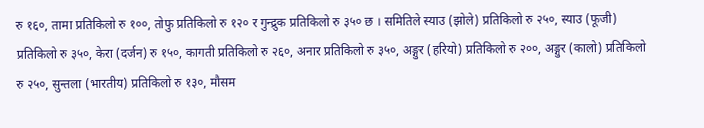रु १६०, तामा प्रतिकिलो रु १००, तोफु प्रतिकिलो रु १२० र गुन्द्रुक प्रतिकिलो रु ३५० छ । समितिले स्याउ (झोले) प्रतिकिलो रु २५०, स्याउ (फूजी) प्रतिकिलो रु ३५०, केरा (दर्जन) रु १५०, कागती प्रतिकिलो रु २६०, अनार प्रतिकिलो रु ३५०, अङ्गुर (हरियो) प्रतिकिलो रु २००, अङ्गुर (कालो) प्रतिकिलो रु २५०, सुन्तला (भारतीय) प्रतिकिलो रु १३०, मौसम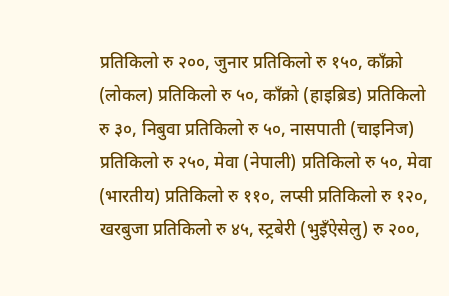प्रतिकिलो रु २००, जुनार प्रतिकिलो रु १५०, काँक्रो (लोकल) प्रतिकिलो रु ५०, काँक्रो (हाइब्रिड) प्रतिकिलो रु ३०, निबुवा प्रतिकिलो रु ५०, नासपाती (चाइनिज) प्रतिकिलो रु २५०, मेवा (नेपाली) प्रतिकिलो रु ५०, मेवा (भारतीय) प्रतिकिलो रु ११०, लप्सी प्रतिकिलो रु १२०, खरबुजा प्रतिकिलो रु ४५, स्ट्रबेरी (भुइँऐसेलु) रु २००,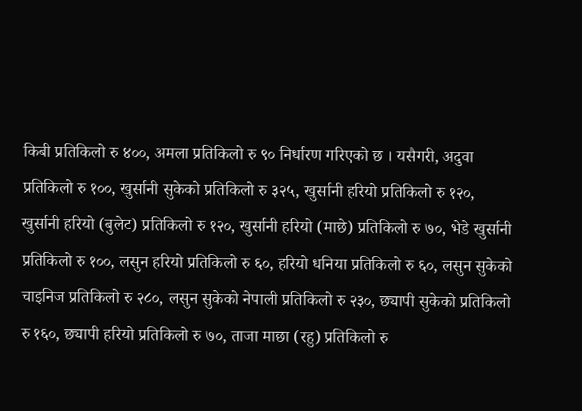किबी प्रतिकिलो रु ४००, अमला प्रतिकिलो रु ९० निर्धारण गरिएको छ । यसैगरी, अदुवा प्रतिकिलो रु १००, खुर्सानी सुकेको प्रतिकिलो रु ३२५, खुर्सानी हरियो प्रतिकिलो रु १२०, खुर्सानी हरियो (बुलेट) प्रतिकिलो रु १२०, खुर्सानी हरियो (माछे) प्रतिकिलो रु ७०, भेडे खुर्सानी प्रतिकिलो रु १००, लसुन हरियो प्रतिकिलो रु ६०, हरियो धनिया प्रतिकिलो रु ६०, लसुन सुकेको चाइनिज प्रतिकिलो रु २८०, लसुन सुकेको नेपाली प्रतिकिलो रु २३०, छ्यापी सुकेको प्रतिकिलो रु १६०, छ्यापी हरियो प्रतिकिलो रु ७०, ताजा माछा (रहु) प्रतिकिलो रु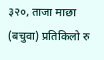३२०, ताजा माछा (बचुवा) प्रतिकिलो रु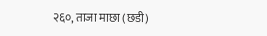२६०, ताजा माछा (छडी)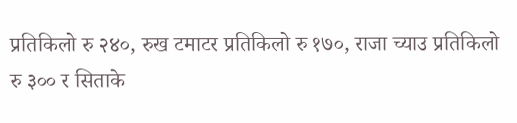प्रतिकिलो रु २४०, रुख टमाटर प्रतिकिलो रु १७०, राजा च्याउ प्रतिकिलो रु ३०० र सिताके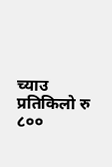च्याउ प्रतिकिलो रु ८००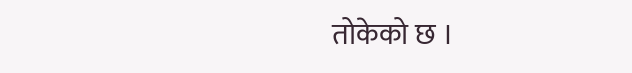तोकेको छ ।